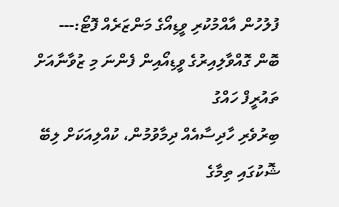ފުލުހުން އާއްމުކުރި ވީޑިއޯގެ މަންޒަރެއް ފޮޓޯ:---
ބޮން ގޮއްވާލިއިރުގެ ވީޑިއޯއިން ފެންނަ މި ޒުވާނާއަށް ތައުރީފް ހައްގު
ބިރުވެރި ހާދިސާއެއް ދިމާވުމުން، ކުއްލިއަކަށް ލިބޭ ޝޮކުގައި ތިމާގެ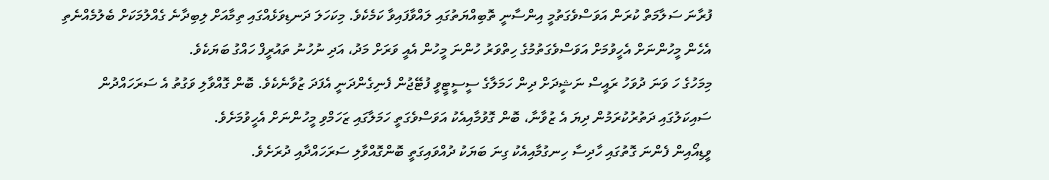ފުރާނަ ސަލާމަތް ކުރަން އަވަސްވެގަތުމީ އިންސާނީ ތޮބިއްޔަތުގައި ލައްވާފައިވާ ކަމެކެވެ. މިކަހަލަ ދަނޑިވަޅެއްގައި ތިމާއަށް ލިބިދާނެ ގެއްލުމަކަށް ބެލުމެއްނެތި އެހެން މީހުންނަށް އެހީވުމަށް އަވަސްވެގަތުމުގެ ހިތްވަރު ހުންނަ މީހުން އެއީ ވަރަށް މަދު، އަދި ނުހުނު ތައުރީފް ހައްގު ބަޔަކެވެ.
މިމަހުގެ ހަ ވަނަ ދުވަހު ރައީސް ނަޝީދަށް ދިން ހަމަލާގެ ސީސީޓީވީ ފުޓޭޖުން ފެނިގެންދަނީ އެފަދަ ޒުވާނެކެވެ. ބޮން ގޮއްވާލި ވަގުތު އެ ސަރަހައްދުން ސައިކަލުގައި ދަތުރުކުރަމުން ދިޔަ އެ ޒުވާނާ، ބޮން ގޮވުމާއިއެކު އަވަސްވެގަތީ ހަމަލާގައި ޒަހަމްވި މީހުންނަށް އެހީވުމަށެވެ.
ވީޑިއޯއިން ފެންނަ ގޮތުގައި ހާދިސާ ހިނގުމާއިއެކު ގިނަ ބަޔަކު ދުއްވައިގަތީ ބޮންގޮއްވާލި ސަރަހައްދާއި ދުރަށެވެ.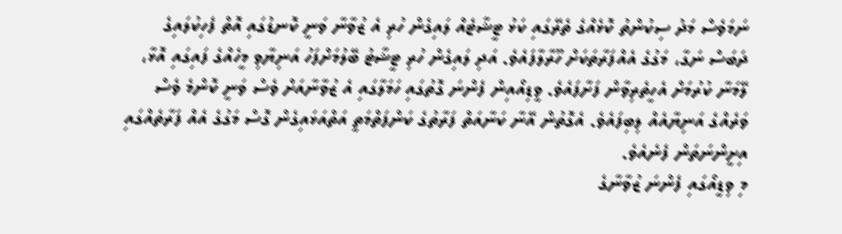ނަމަވެސް މަދު ސިކުންތު ކޮޅެއްގެ ތެރޭގައި ކަޅު ޓީޝާޓެއް ލައިގެން ހުރި އެ ޒުވާނާ ވަނީ ކޮނޑުގައި އޮތް ފެހިކުލައިގެ ދަބަސް ނަގާ، މަގުގެ އެއްފަރާތަކަށް ހޫރާލާފައެވެ. އަދި ލައިގެން ހުރި ޓީޝާޓު ބޭލުމަށްފަހު އަނިޔާވި މީހެއްގެ ފައިގައި އޮޅާ، ލޭމަނާ ކުރުމަށް އެހީތެރިވާން ފަށާފައެވެ. ވީޑިއޯއިން ފެންނަ ގޮތުގައި ހަމަލާގައި އެ ޒުވާނާއަށް ވެސް ވަނީ ކޮންމެ ވެސް ވަރެއްގެ އަނިޔާއެއް ލިބިފައެވެ. އެގޮތުން އޭނާ ކަނާއަތް ފަރާތުގެ ކަންފަތްމަތީ އަތްއަޅައިގެން ގޮސް މަގުގެ އެއް ފަރާތެއްގައި އިށީންނަތަން ފެނެއެވެ.
މި ވިޑީއޯގައި ފެންނަ ޒުވާނާގެ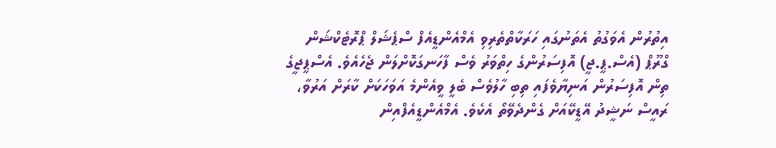އިތުރުން އެވަގުތު އެތަނުގައި ހަރަކާތްތެރިވި އެމްއެންޑީއެފް ސްޕެޝަލް ޕްރޮޓެކްޝަން ގްރޫޕް (އެސް.ޕީ.ޖީ) އޮފިސަރުންގެ ހިތްވަރު ވެސް ފާހަނގަކޮށްލަން ޖެހެއެވެ. އެސްޕީޖީގެ ތިން އޮފިސަރުން އަނިޔާވެފައި ތިބި ހާލުވެސް ބެލީ ވީއެންމެ އަވަހަކަށް ކާރަށް އަރުވާ، ރައީސް ނަޝީދު އޭޑީކޭއަށް ގެންދެވޭތޯ އެކެވެ. އެމްއެންޑީއެފްއިން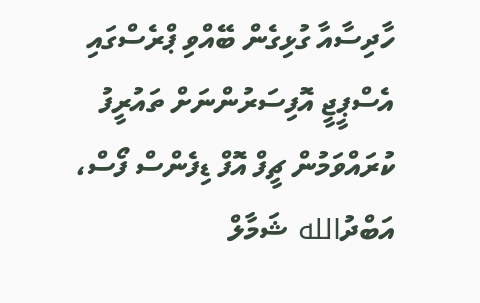ހާދިސާއާ ގުޅިގެން ބޭއްވި ޕްރެސްގައި އެސްޕީޖީ އޮފިސަރުންނަށް ތައުރީފު ކުރައްވަމުން ޗީފް އޮފް ޑިފެންސް ފޯސް، އަބްދުالله ޝަމާލް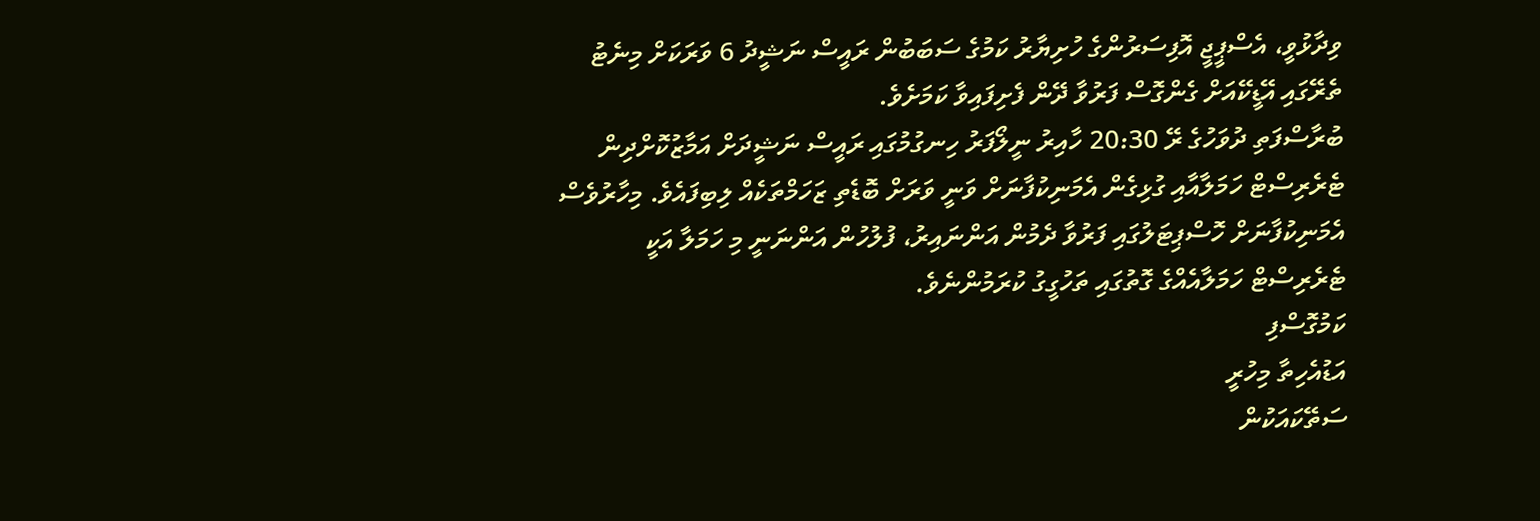ވިދާޅުވީ، އެސްޕީޖީ އޮފިސަރުންގެ ހުށިޔާރު ކަމުގެ ސަބަބުން ރައީސް ނަޝީދު 6 ވަރަކަށް މިނެޓު ތެރޭގައި އޭޑީކޭއަށް ގެންގޮސް ފަރުވާ ދޭން ފެށިފައިވާ ކަމަށެވެ.
ބުރާސްފަތި ދުވަހުގެ ރޭ 20:30 ހާއިރު ނީލޯފަރު ހިނގުމުގައި ރައީސް ނަޝީދަށް އަމާޒުކޮށްދިން ޓެރެރިސްޓް ހަމަލާއާއި ގުޅިގެން އެމަނިކުފާނަށް ވަނީ ވަރަށް ބޮޑެތި ޒަހަމްތަކެއް ލިބިފައެވެ. މިހާރުވެސް އެމަނިކުފާނަށް ހޮސްޕިޓަލުގައި ފަރުވާ ދެމުން އަންނައިރު، ފުލުހުން އަންނަނީ މި ހަމަލާ އަކީ ޓެރެރިސްޓް ހަމަލާއެއްގެ ގޮތުގައި ތަހުގީގު ކުރަމުންނެވެ.
ކަމުގޮސްފި
އަޑުއެހިތާ މިހުރީ
ސަތޭކައަކުން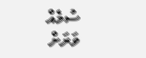ސުމެއް
ވަރަށް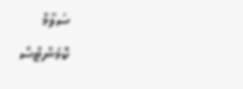ސަލާމް
ކޮމެންޓްސް